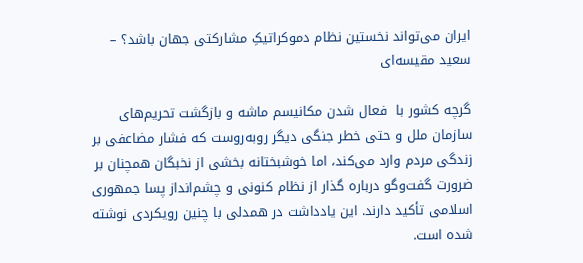ایران می‌تواند نخستین نظام دموکراتیکِ مشارکتی جهان باشد؟ – سعید مقیسه‌ای

گرچه کشور با  فعال شدن مکانیسم ماشه و بازگشت تحریم‌های سازمان ملل و حتی خطر جنگی دیگر روبه‌روست که فشار مضاعفی بر زندگی مردم وارد می‌کند، اما خوشبختانه بخشی از نخبگان همچنان بر ضرورت گفت‌وگو درباره گذار از نظام کنونی و چشم‌انداز پسا جمهوری اسلامی تأکید دارند. این یادداشت در همدلی با چنین رویکردی نوشته شده است.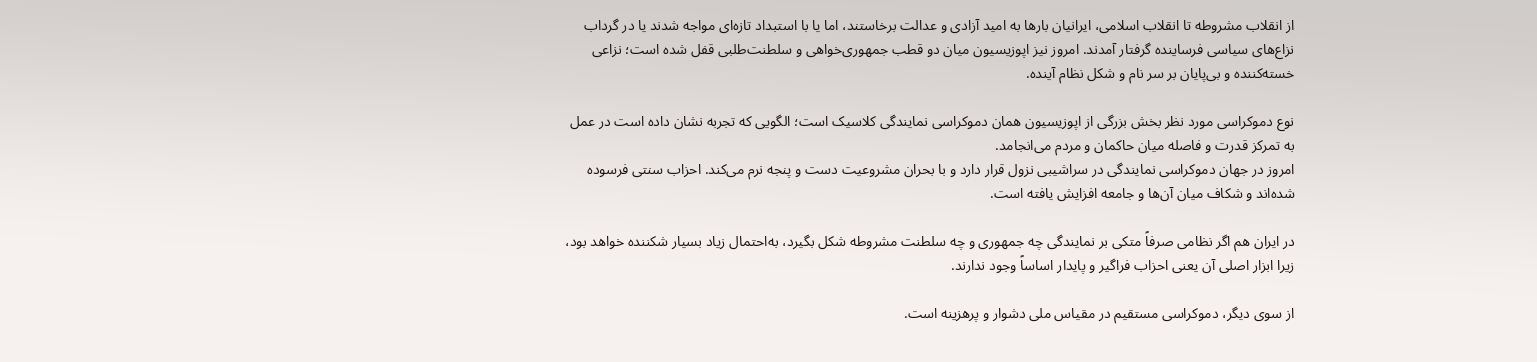از انقلاب مشروطه تا انقلاب اسلامی، ایرانیان بارها به امید آزادی و عدالت برخاستند، اما یا با استبداد تازه‌ای مواجه شدند یا در گرداب نزاع‌های سیاسی فرساینده گرفتار آمدند. امروز نیز اپوزیسیون میان دو قطب جمهوری‌خواهی و سلطنت‌طلبی قفل شده است؛ نزاعی خسته‌کننده و بی‌پایان بر سر نام و شکل نظام آینده.

نوع دموکراسی مورد نظر بخش بزرگی از اپوزیسیون همان دموکراسی نمایندگی کلاسیک است؛ الگویی که تجربه نشان داده است در عمل به تمرکز قدرت و فاصله میان حاکمان و مردم می‌انجامد.
امروز در جهان دموکراسی نمایندگی در سراشیبی نزول قرار دارد و با بحران مشروعیت دست و پنجه نرم می‌کند. احزاب سنتی فرسوده شده‌اند و شکاف میان آن‌ها و جامعه افزایش یافته است.

در ایران هم اگر نظامی صرفاً متکی بر نمایندگی چه جمهوری و چه سلطنت مشروطه شکل بگیرد، به‌احتمال زیاد بسیار شکننده خواهد بود، زیرا ابزار اصلی آن یعنی احزاب فراگیر و پایدار اساساً وجود ندارند.

از سوی دیگر، دموکراسی مستقیم در مقیاس ملی دشوار و پرهزینه است.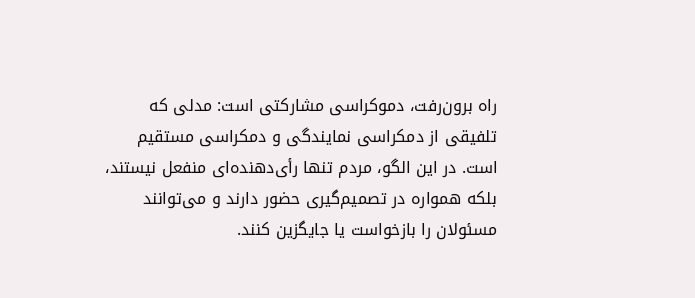راه برون‌رفت، دموکراسی مشارکتی است: مدلی که تلفیقی از دمکراسی نمایندگی و دمکراسی مستقیم است. در این الگو، مردم تنها رأی‌دهنده‌ای منفعل نیستند، بلکه همواره در تصمیم‌گیری حضور دارند و می‌توانند مسئولان را بازخواست یا جایگزین کنند.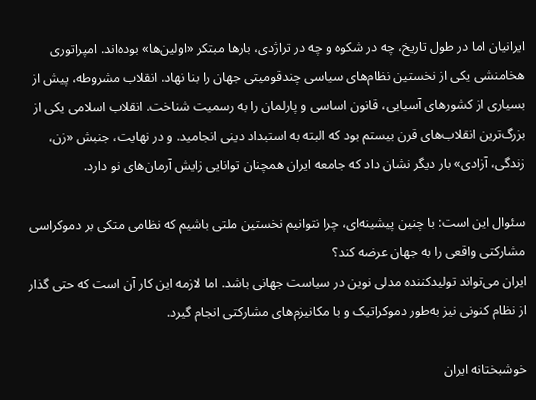ایرانیان اما در طول تاریخ، چه در شکوه و چه در تراژدی، بارها مبتکر «اولین‌ها» بوده‌اند. امپراتوری هخامنشی یکی از نخستین نظام‌های سیاسی چندقومیتی جهان را بنا نهاد. انقلاب مشروطه، پیش از بسیاری از کشورهای آسیایی، قانون اساسی و پارلمان را به رسمیت شناخت. انقلاب اسلامی یکی از بزرگ‌ترین انقلاب‌های قرن بیستم بود که البته به استبداد دینی انجامید. و در نهایت، جنبش «زن، زندگی، آزادی» بار دیگر نشان داد که جامعه ایران همچنان توانایی زایش آرمان‌های نو دارد.

سئوال این است: با چنین پیشینه‌ای، چرا نتوانیم نخستین ملتی باشیم که نظامی متکی بر دموکراسی مشارکتی واقعی را به جهان عرضه کند؟
ایران می‌تواند تولیدکننده مدلی نوین در سیاست جهانی باشد. اما لازمه این کار آن است که حتی گذار از نظام کنونی نیز به‌طور دموکراتیک و با مکانیزم‌های مشارکتی انجام گیرد.

خوشبختانه ایران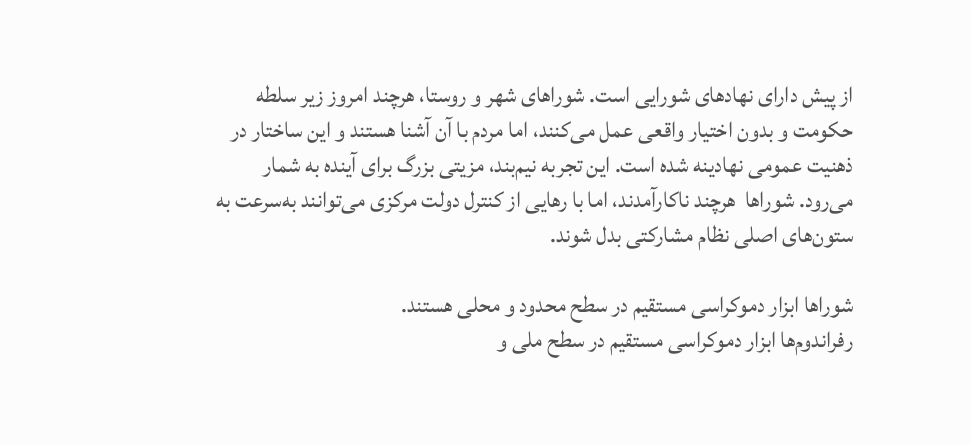از پیش دارای نهادهای شورایی است. شوراهای شهر و روستا، هرچند امروز زیر سلطه حکومت و بدون اختیار واقعی عمل می‌کنند، اما مردم با آن آشنا هستند و این ساختار در ذهنیت عمومی نهادینه شده است. این تجربه نیم‌بند، مزیتی بزرگ برای آینده به شمار می‌رود. شوراها  هرچند ناکارآمدند، اما با رهایی از کنترل دولت مرکزی می‌توانند به‌سرعت به ستون‌های اصلی نظام مشارکتی بدل شوند.

شوراها ابزار دموکراسی مستقیم در سطح محدود و محلی هستند.
رفراندوم‌ها ابزار دموکراسی مستقیم در سطح ملی و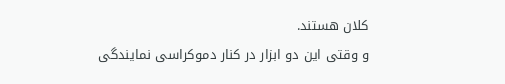کلان هستند.
و وقتی این دو ابزار در کنار دموکراسی نمایندگی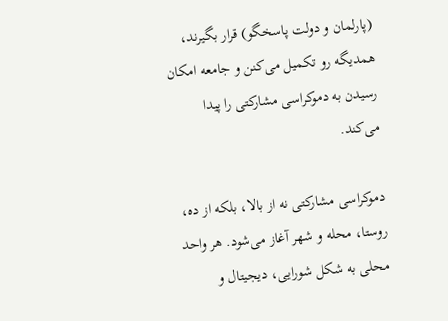(پارلمان و دولت پاسخگو) قرار بگیرند، همدیگه رو تکمیل می‌کنن و جامعه امکان رسیدن به دموکراسی مشارکتی را پیدا می‌کند.

دموکراسی مشارکتی نه از بالا، بلکه از ده، روستا، محله و شهر آغاز می‌شود. هر واحد محلی به شکل شورایی، دیجیتال و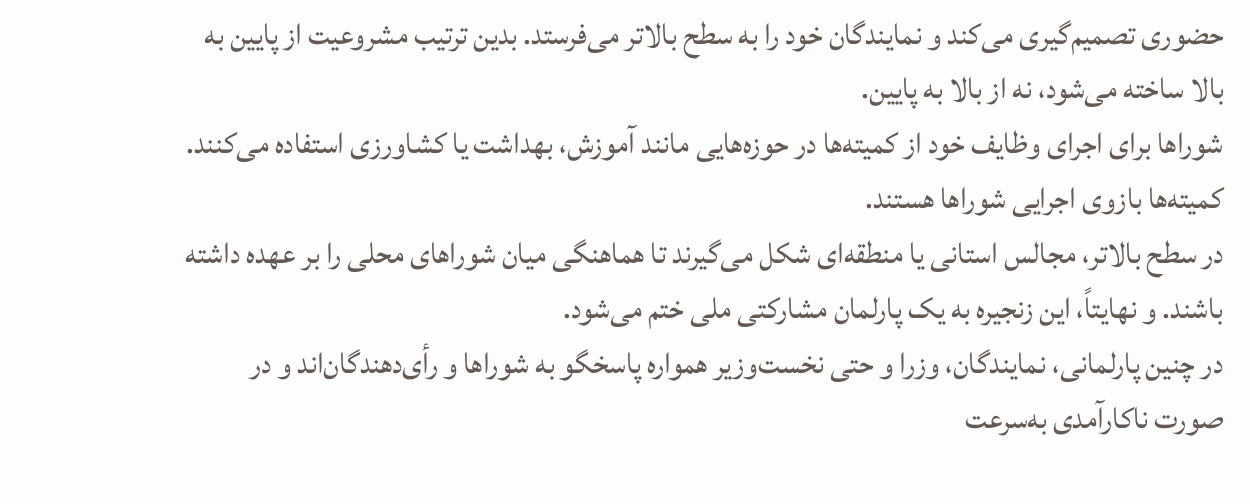حضوری تصمیم‌گیری می‌کند و نمایندگان خود را به سطح بالاتر می‌فرستد. بدین ترتیب مشروعیت از پایین به بالا ساخته می‌شود، نه از بالا به پایین.
شوراها برای اجرای وظایف خود از کمیته‌ها در حوزه‌هایی مانند آموزش، بهداشت یا کشاورزی استفاده می‌کنند. کمیته‌ها بازوی اجرایی شوراها هستند.
در سطح بالاتر، مجالس استانی یا منطقه‌ای شکل می‌گیرند تا هماهنگی میان شوراهای محلی را بر عهده داشته باشند. و نهایتاً، این زنجیره به یک پارلمان مشارکتی ملی ختم می‌شود.
در چنین پارلمانی، نمایندگان، وزرا و حتی نخست‌وزیر همواره پاسخگو به شوراها و رأی‌دهندگان‌اند و در صورت ناکارآمدی به‌سرعت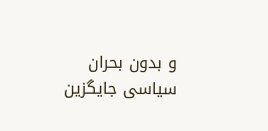و بدون بحران سیاسی جایگزین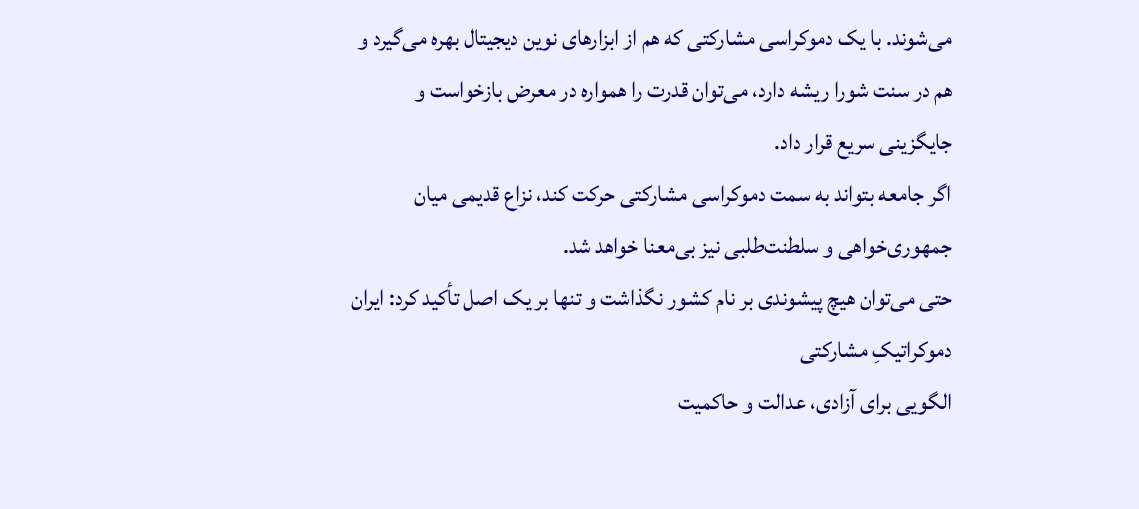می‌شوند. با یک دموکراسی مشارکتی که هم از ابزارهای نوین دیجیتال بهره می‌گیرد و هم در سنت شورا ریشه دارد، می‌توان قدرت را همواره در معرض بازخواست و جایگزینی سریع قرار داد.
اگر جامعه بتواند به سمت دموکراسی مشارکتی حرکت کند، نزاع قدیمی میان جمهوری‌خواهی و سلطنت‌طلبی نیز بی‌معنا خواهد شد.
حتی می‌توان هیچ پیشوندی بر نام کشور نگذاشت و تنها بر یک اصل تأکید کرد: ایران دموکراتیکِ مشارکتی
الگویی برای آزادی، عدالت و حاکمیت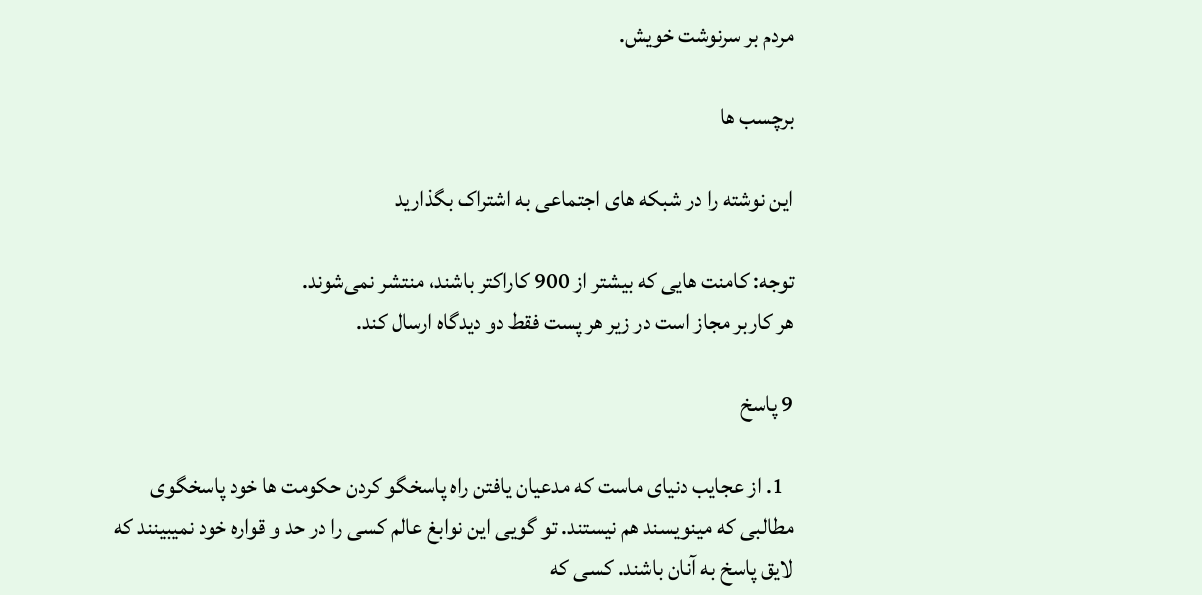مردم بر سرنوشت خویش.

برچسب ها

اين نوشته را در شبکه های اجتماعی به اشتراک بگذاريد

توجه: کامنت هایی که بيشتر از 900 کاراکتر باشند، منتشر نمی‌شوند.
هر کاربر مجاز است در زير هر پست فقط دو ديدگاه ارسال کند.

9 پاسخ

  1. از عجایب دنیای ماست که مدعیان یافتن راه پاسخگو کردن حکومت ها خود پاسخگوی مطالبی که مینویسند هم نیستند. تو گویی این نوابغ عالم کسی را در حد و قواره خود نمیبینند که لایق پاسخ به آنان باشند. کسی که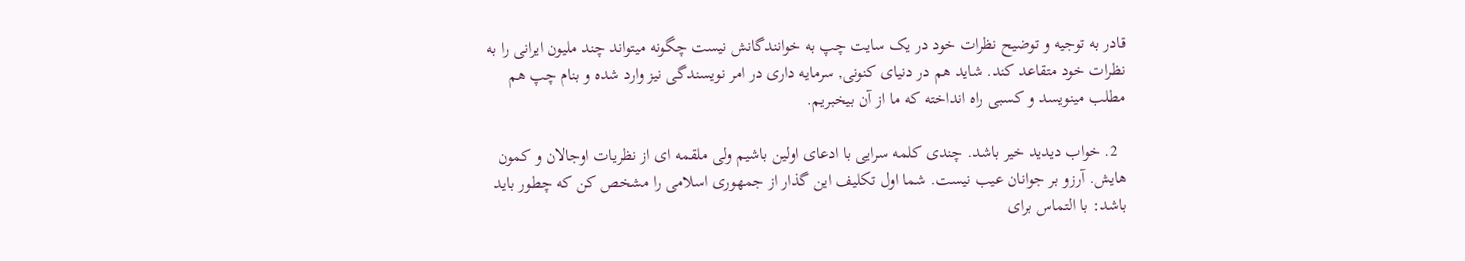قادر به توجیه و توضیح نظرات خود در یک سایت چپ به خوانندگانش نیست چگونه میتواند چند ملیون ایرانی را به نظرات خود متقاعد کند. شاید هم در دنیای کنونی, سرمایه داری در امر نویسندگی نیز وارد شده و بنام چپ هم مطلب مینویسد و کسبی راه انداخته که ما از آن بیخبریم.

  2. خواب دیدید خیر باشد. چندی کلمه سرایی با ادعای اولین باشیم ولی ملقمه ای از نظریات اوجالان و کمون هایش. آرزو بر جوانان عیب نیست. شما اول تکلیف این گذار از جمهوری اسلامی را مشخص کن که چطور باید باشد: با التماس برای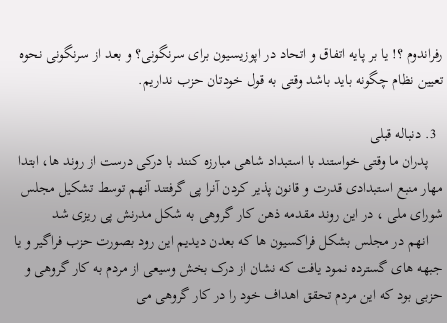رفراندوم ؟! یا بر پایه اتفاق و اتحاد در اپوزیسیون برای سرنگونی؟ و بعد از سرنگونی نحوه تعیین نظام چگونه باید باشد وقتی به قول خودتان حزب نداریم.

  3. دنباله قبلی
    پدران ما وقتی خواستند با استبداد شاهی مبارزه کنند با درکی درست از روند ها، ابتدا مهار منبع استبدادی قدرت و قانون پذیر کردن آنرا پی گرفتند آنهم توسط تشکیل مجلس شورای ملی ، در این روند مقدمه ذهن کار گروهی به شکل مدرنش پی ریزی شد
    انهم در مجلس بشکل فراکسیون ها که بعدن دیدیم این رود بصورت حزب فراگیر و یا جبهه های گسترده نمود یافت که نشان از درک بخش وسیعی از مردم به کار گروهی و حزبی بود که این مردم تحقق اهداف خود را در کار گروهی می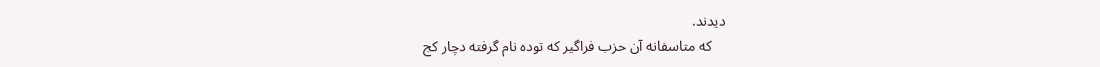دیدند.
    که متاسفانه آن حزب فراگیر که توده نام گرفته دچار کج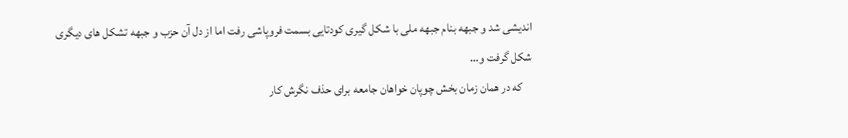اندیشی شد و جبهه بنام جبهه ملی با شکل گیری کودتایی بسمت فروپاشی رفت اما از دل آن حزب و جبهه تشکل های دیگری شکل گرفت و…
    که در همان زمان بخش چوپان خواهان جامعه برای حذف نگرش کار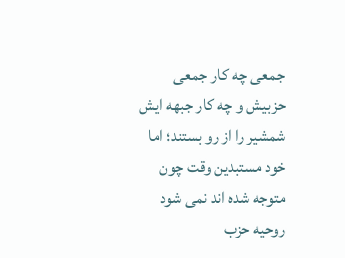جمعی چه کار جمعی حزبیش و چه کار جبهه ایش شمشیر را از رو بستند؛ اما خود مستبدین وقت چون متوجه شده اند نمی شود روحیه حزب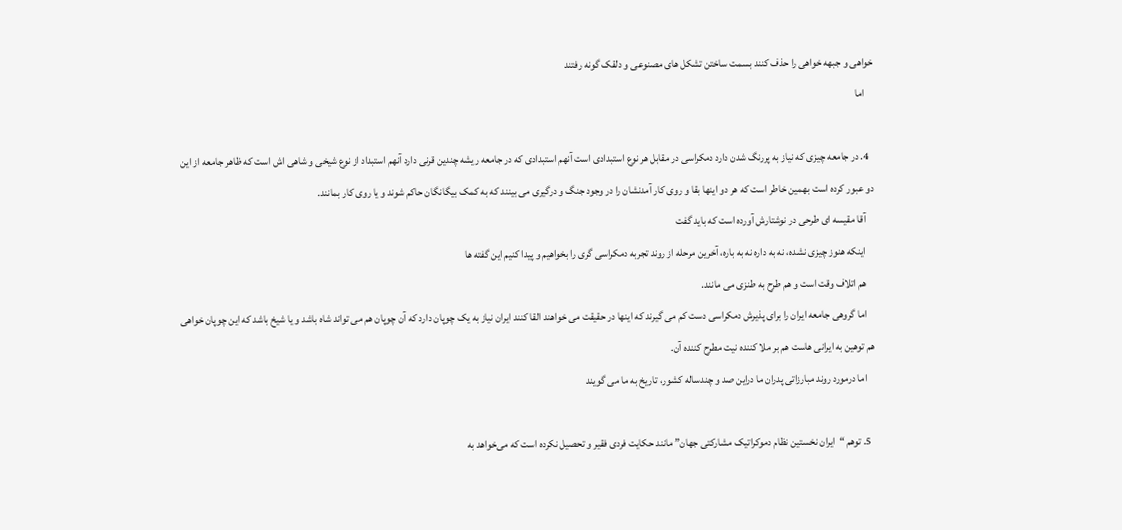خواهی و جبهه خواهی را حذف کنند بسمت ساختن تشکل های مصنوعی و دلقک گونه رفتند
    اما

  4. در جامعه چیزی که نیاز به پررنگ شدن دارد دمکراسی در مقابل هر نوع استبدادی است آنهم استبدادی که در جامعه ریشه چندین قرنی دارد آنهم استبداد از نوع شیخی و شاهی اش است که ظاهر جامعه از این دو عبور کرده است بهمین خاطر است که هر دو اینها بقا و روی کار آمدنشان را در وجود جنگ و درگیری می بینند که به کمک بیگانگان حاکم شوند و یا روی کار بمانند.
    آقا مقیسه ای طرحی در نوشتارش آورده است که باید گفت
    اینکه هنوز چیزی نشده، نه به داره نه به باره، آخرین مرحله از روند تجربه دمکراسی گری را بخواهیم و پیدا کنیم این گفته ها
    هم اتلاف وقت است و هم طرح به طنزی می مانند.
    اما گروهی جامعه ایران را برای پذیرش دمکراسی دست کم می گیرند که اینها در حقیقت می خواهند القا کنند ایران نیاز به یک چوپان دارد که آن چوپان هم می تواند شاه باشد و یا شیخ باشد که این چوپان خواهی هم توهین به ایرانی هاست هم بر ملا کننده نیت مطرح کننده آن.
    اما درمورد روند مبارزاتی پدران ما دراین صد و چندساله کشور، تاریخ به ما می گویند

  5. توهم “ایران نخستین نظام دموکراتیک مشارکتی جهان” مانند حکایت فردی فقیر و تحصیل نکرده است که می‌خواهد به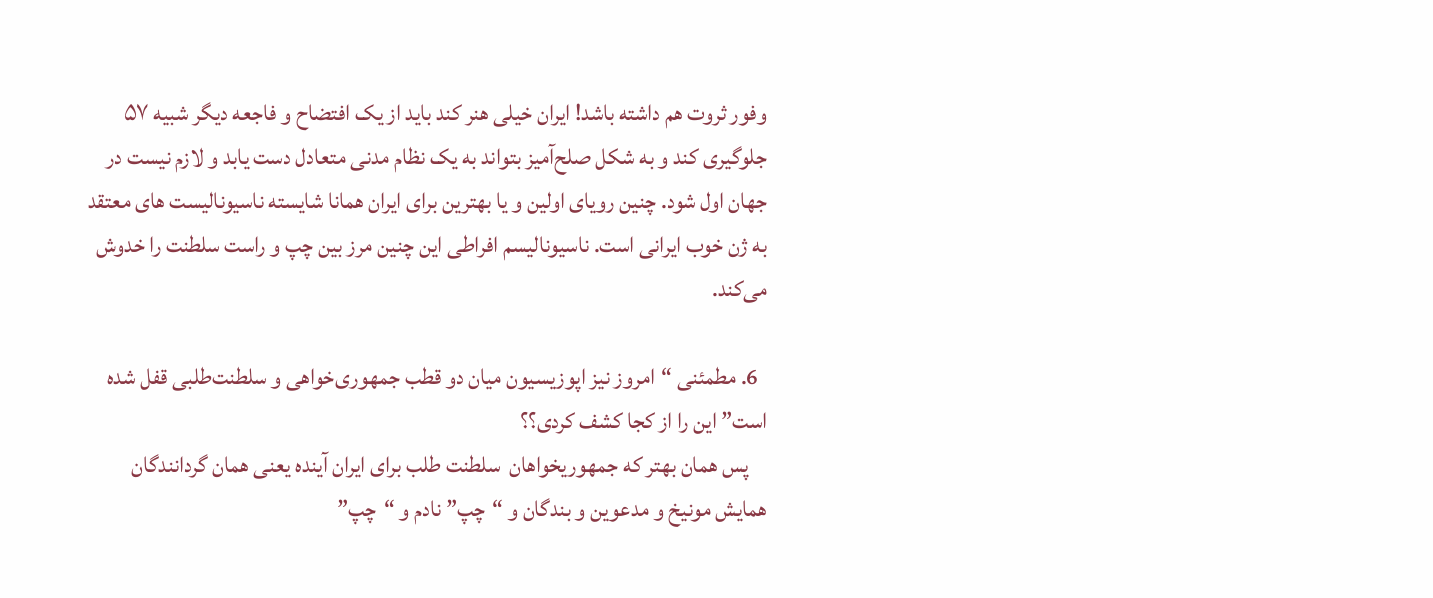وفور ثروت هم داشته باشد! ایران خیلی هنر کند باید از یک افتضاح و فاجعه دیگر شبیه ۵۷ جلوگیری کند و به شکل صلح‌آمیز بتواند به یک نظام مدنی متعادل دست یابد و لازم نیست در جهان اول شود. چنین رویای اولین و یا بهترین برای ایران همانا شایسته ناسیونالیست های معتقد به ژن خوب ایرانی است. ناسیونالیسم افراطی این چنین مرز بین چپ و راست سلطنت را خدوش می‌کند.

  6. مطمئنی “امروز نیز اپوزیسیون میان دو قطب جمهوری‌خواهی و سلطنت‌طلبی قفل شده است” این را از کجا کشف کردی؟؟
    پس همان بهتر که جمهوریخواهان  سلطنت طلب برای ایران آینده یعنی همان گردانندگان همایش مونیخ و مدعوین و بندگان و “چپ” نادم و “چپ”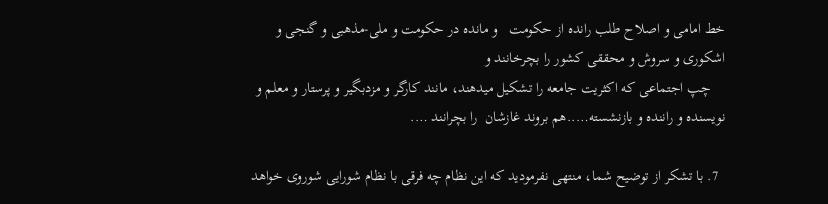خط امامی و اصلاح طلب رانده از حکومت   و مانده در حکومت و ملی-مذهبی و گنجی و اشکوری و سروش و محققی کشور را بچرخانند و
    چپ اجتماعی که اکثریت جامعه را تشکیل میدهند، مانند کارگر و مزدبگیر و پرستار و معلم و نویسنده و راننده و بازنشسته…..هم بروند غازشان  را بچرانند ….

  7. با تشکر از توضیح شما، منتهی نفرمودید که این نظام چه فرقی با نظام شورایی شوروی خواهد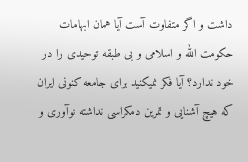داشت و اگر متفاوت آست آیا همان ابهامات حکومت الله و اسلامی و بی طبقه توحیدی را در خود ندارد؟ آیا فکر نمیکنید برای جامعه کنونی ایران که هیچ آشنایی و تمرین دمکراسی نداشته نوآوری و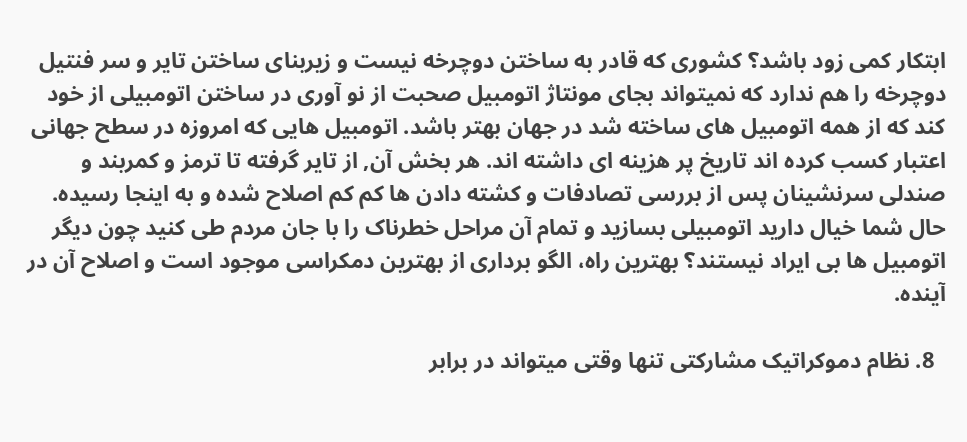ابتکار کمی زود باشد؟ کشوری که قادر به ساختن دوچرخه نیست و زیربنای ساختن تایر و سر فنتیل دوچرخه را هم ندارد که نمیتواند بجای مونتاژ اتومبیل صحبت از نو آوری در ساختن اتومبیلی از خود کند که از همه اتومبیل های ساخته شد در جهان بهتر باشد. اتومبیل هایی که امروزه در سطح جهانی اعتبار کسب کرده اند تاریخ پر هزینه ای داشته اند. هر بخش آن, از تایر گرفته تا ترمز و کمربند و صندلی سرنشینان پس از بررسی تصادفات و کشته دادن ها کم کم اصلاح شده و به اینجا رسیده. حال شما خیال دارید اتومبیلی بسازید و تمام آن مراحل خطرناک را با جان مردم طی کنید چون دیگر اتومبیل ها بی ایراد نیستند؟ بهترین راه، الگو برداری از بهترین دمکراسی موجود است و اصلاح آن در آینده.

  8. نظام دموکراتیک مشارکتی تنها وقتی میتواند در برابر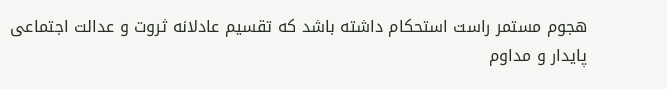هجوم مستمر راست استحکام داشته باشد که تقسیم عادلانه ثروت و عدالت اجتماعی پایدار و مداوم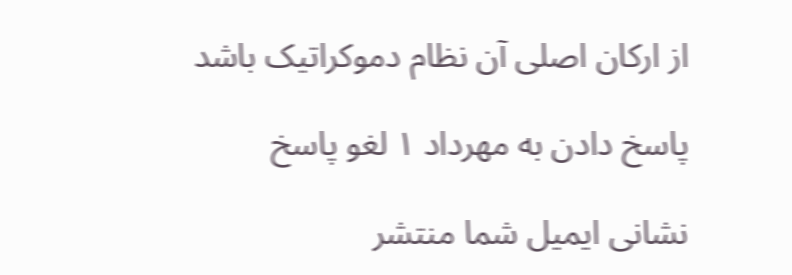از ارکان اصلی آن نظام دموکراتیک باشد

پاسخ دادن به مهرداد ۱ لغو پاسخ

نشانی ایمیل شما منتشر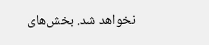نخواهد شد. بخش‌های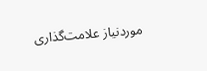موردنیاز علامت‌گذاری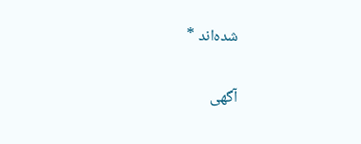شده‌اند *

آگهی